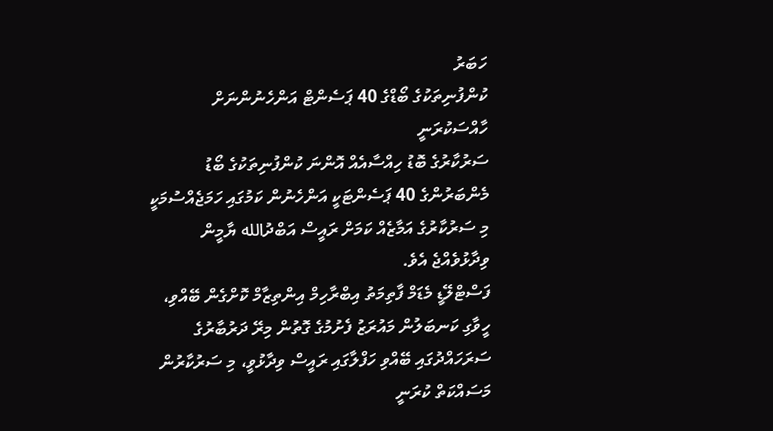ހަބަރު
ކުންފުނިތަކުގެ ބޯޑްގެ 40 ޕަސެންޓް އަންހެނުންނަށް ހާއްސަކުރަނީ
ސަރުކާރުގެ ބޮޑު ހިއްސާއެއް އޮންނަ ކުންފުނިތަކުގެ ބޯޑު މެންބަރުންގެ 40 ޕަސެންޓަކީ އަންހެނުން ކަމުގައި ހަމަޖެއްސުމަކީ މި ސަރުކާރުގެ އަމާޒެއް ކަމަށް ރައީސް އަބްދުالله ޔާމީން ވިދާޅުވެއްޖެ އެވެ.
ފަސްޓްލޭޑީ މެޑަމް ފާތިމަތު އިބްރާހިމް އިންތިޒާމް ކޮށްގެން ބޭއްވި، ހީވާގި ކަނބަލުން މައުރަޒު ފެށުމުގެ ގޮތުން މިރޭ ދަރުބާރުގެ ސަރަހައްދުގައި ބޭއްވި ހަފްލާގައި ރައީސް ވިދާޅުވީ، މި ސަރުކާރުން މަސައްކަތް ކުރަނީ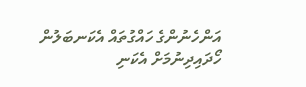އަންހެނުންގެ ހައްގުތައް އެކަނބަލުން ހޯދައިދިނުމަށް އެކަނި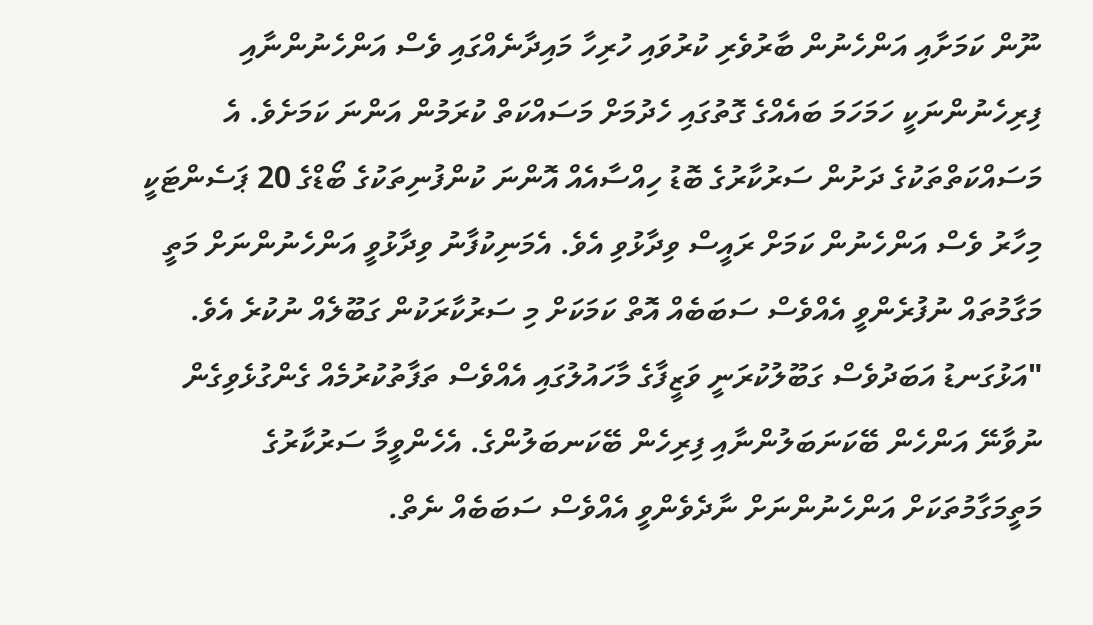ނޫން ކަމަށާއި އަންހެނުން ބާރުވެރި ކުރުވައި ހުރިހާ މައިދާނެއްގައި ވެސް އަންހެނުންނާއި ފިރިހެނުންނަކީ ހަމަހަމަ ބައެއްގެ ގޮތުގައި ހެދުމަށް މަސައްކަތް ކުރަމުން އަންނަ ކަމަށެވެ. އެ މަސައްކަތްތަކުގެ ދަށުން ސަރުކާރުގެ ބޮޑު ހިއްސާއެއް އޮންނަ ކުންފުނިތަކުގެ ބޯޑްގެ 20 ޕަސެންޓަކީ މިހާރު ވެސް އަންހެނުން ކަމަށް ރައީސް ވިދާޅުވި އެވެ. އެމަނިކުފާނު ވިދާޅުވީ އަންހެނުންނަށް މަތީ މަގާމުތައް ނުފުރެންވީ އެއްވެސް ސަބަބެއް އޮތް ކަމަކަށް މި ސަރުކާރަކުން ގަބޫލެއް ނުކުރެ އެވެ.
"އަޅުގަނޑު އަބަދުވެސް ގަބޫލުކުރަނީ ވަޒީފާގެ މާހައުލުގައި އެއްވެސް ތަފާތުކުރުމެއް ގެންގުޅެވިގެން ނުވާނޭ އަންހެން ބޭކަނަބަލުންނާއި ފިރިހެން ބޭކަނބަލުންގެ. އެހެންވީމާ ސަރުކާރުގެ މަތީމަގާމުތަކަށް އަންހެނުންނަށް ނާދެވެންވީ އެއްވެސް ސަބަބެއް ނެތް.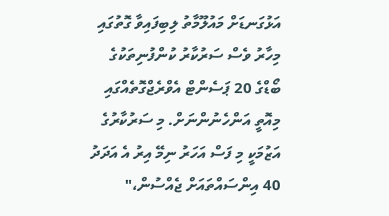އަޅުގަނޑަށް މައުލޫމާތު ލިބިފައިވާ ގޮތުގައި މިހާރު ވެސް ސަރުކާރު ކުންފުނިތަކުގެ ބޯޑްގެ 20 ޕަސެންޓް އެވްރެޖްގޮތެއްގައި މިއޮތީ އަންހެނުންނަށް. މި ސަރުކާރުގެ އަޒުމަކީ މި ފަސް އަހަރު ނިމޭ އިރު އެ އަދަދު 40 އިންސައްތައަށް ޖެއްސުން،"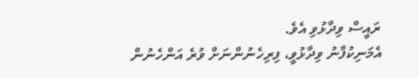ރައީސް ވިދާޅުވި އެވެ.
އެމަނިކުފާނު ވިދާޅުވީ، ފިރިހެނުންނަށް ވުރެ އަންހެނުން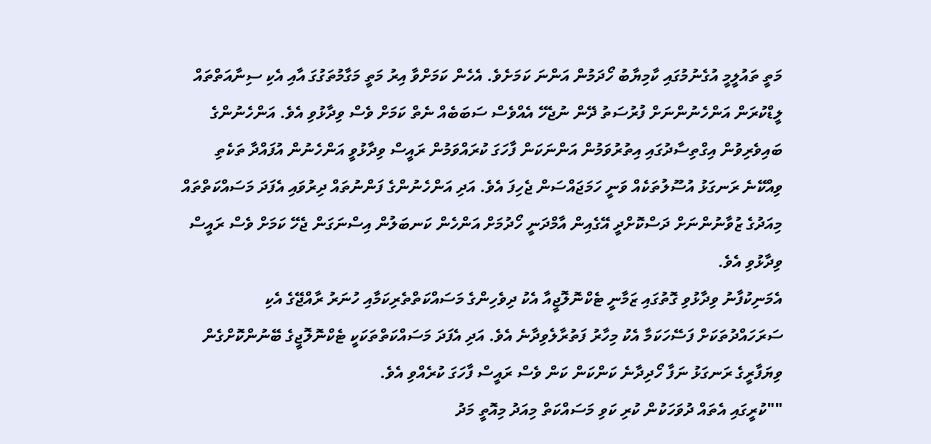މަތީ ތައުލީމީ އުގެނުމުގައި ކާމިޔާބު ހޯދަމުން އަންނަ ކަމަށެވެ. އެހެން ކަމަށްވާ އިރު މަތީ މަގާމުތަގުގަ އާއި އެކި ސިނާއަތްތައް ލީޑްކުރަން އަންހެނުންނަށް ފުރުސަތު ދޭން ނުޖެހޭ އެއްވެސް ސަބަބެއް ނެތް ކަމަށް ވެސް ވިދާޅުވި އެވެ. އަންހެނުންގެ ބައިވެރިވުން އިގްތިސާދުގައި އިތުރުވަމުން އަންނަކަން ފާހަގަ ކުރައްވަމުން ރައީސް ވިދާޅުވީ އަންހެނުން އުފައްދާ ތަކެތި ވިއްކޭނެ ރަނގަޅު އުސޫލުތަކެއް ވަނީ ހަމަޖައްސަން ޖެހިފަ އެވެ. އަދި އަންހެނުންގެ ފަންނުތައް ދިރުވައި އެފަދަ މަސައްކަތްތައް މިއަދުގެ ޒުވާނުންނަށް ދަސްކޮށްދީ އޭގެއިން އާމްދަނީ ހޯދުމަށް އަންހެން ކަނބަލުން އިސްނަގަން ޖެހޭ ކަމަށް ވެސް ރައީސް ވިދާޅުވި އެވެ.
އެމަނިކުފާނު ވިދާޅުވި ގޮތުގައި ޒަމާނީ ޓެކްނޮލޮޖީއާ އެކު ދިވެހިންގެ މަސައްކަތްތެރިކަމާއި ހުނަރު ރާއްޖޭގެ އެކި ސަރަހައްދުތަކަށް ފަސޭހަކަމާ އެކު މިހާރު ފަތުރާލެވިދާނެ އެވެ. އަދި އެފަދަ މަސައްކަތްތަކަކީ ޓެކްނޮލޮޖީގެ ބޭނުންކޮށްގެން ވިޔަފާރީގެ ރަނގަޅު ނަފާ ހޯދިދާނެ ކަންކަން ކަން ވެސް ރައީސް ފާހަގަ ކުރެއްވި އެވެ.
""ކުރީގައި އެތައް ދުވަހަކުން ކުރި ކަވި މަސައްކަތް މިއަދު މިއޮތީ މަދު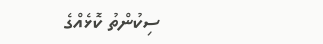ސިކުންތު ކޮޅެއްގެ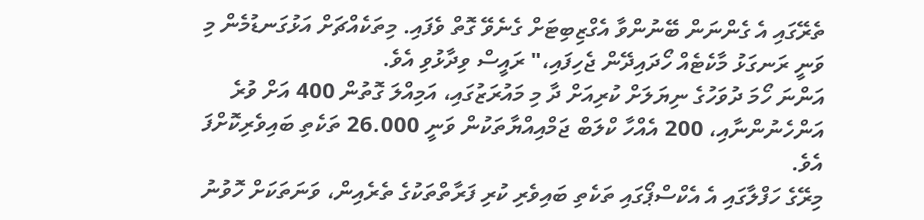ތެރޭގައި އެ ގެންނަން ބޭނުންވާ އެގްޒިބިޓަށް ގެނެވޭ ގޮތް ވެފައި. މިތަކެއްޗަށް އަޅުގަނޑުމެން މި ވަނީ ރަނގަޅު މާކެޓެއް ހޯދައިދޭން ޖެހިފައި،" ރައީސް ވިދާޅުވި އެވެ.
އަންނަ ހޯމަ ދުވަހުގެ ނިޔަލަށް ކުރިއަށް ދާ މި މައުރަޒުގައި، އަމިއްލަ ގޮތުން 400 އަށް ވުރެ އަންހެނުންނާއި، 200 އެއްހާ ކްލަބް ޖަމްއިއްޔާތަކުން ވަނީ 26.000 ތަކެތި ބައިވެރިކޮށްފަ އެވެ.
މިރޭގެ ހަފްލާގައި އެ އެކްސްޕޯގައި ތަކެތި ބައިވެރި ކުރި ފަރާތްތަކުގެ ތެރެއިން، ވަނަތަކަށް ހޮވުނު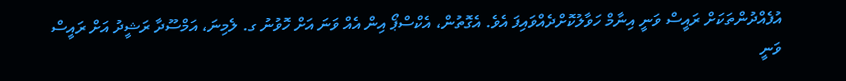އުފެއްދުންތަކަށް ރައީސް ވަނީ އިނާމް ހަވާލުކޮށްދެއްވައިފަ އެވެ. އެގޮތުން، އެކްސްޕޯ އިން އެއް ވަނަ އަށް ހޮވުނު ގ. ލެމިނަ، އަމްސޫދާ ރަޝީދު އަށް ރައީސް ވަނީ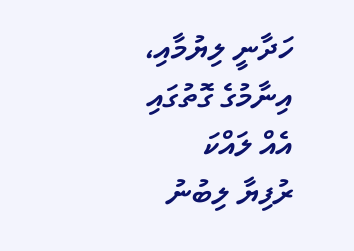ހަދާނީ ލިޔުމާއި، އިނާމުގެ ގޮތުގައި އެއް ލައްކަ ރުފިޔާ ލިބުނު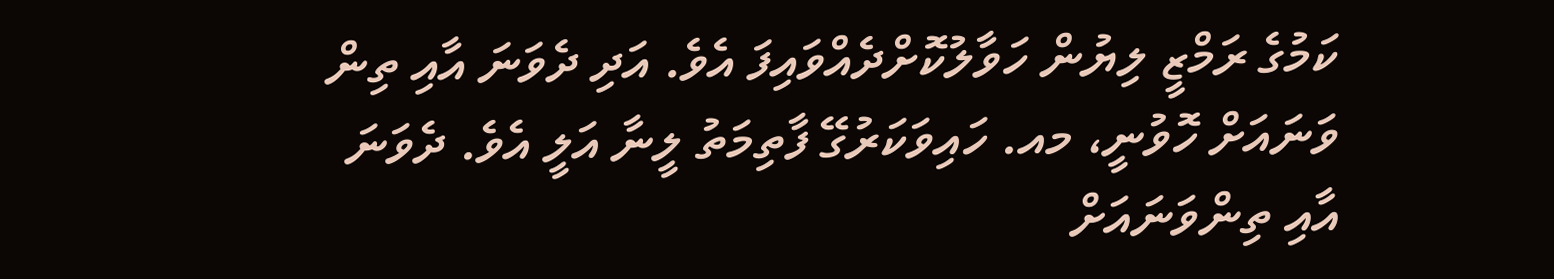ކަމުގެ ރަމްޒީ ލިޔުން ހަވާލުކޮށްދެއްވައިފަ އެވެ. އަދި ދެވަނަ އާއި ތިން ވަނައަށް ހޮވުނީ، މއ. ހައިވަކަރުގޭ ފާތިމަތު ލީނާ އަލީ އެވެ. ދެވަނަ އާއި ތިންވަނައަށް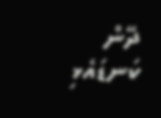ދޭން ކަނޑައެޅި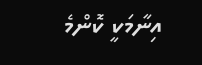އިނާމަކީ ކޮންމެ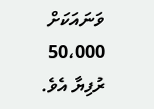ވަނައަކަށް 50،000 ރުފިޔާ އެވެ.